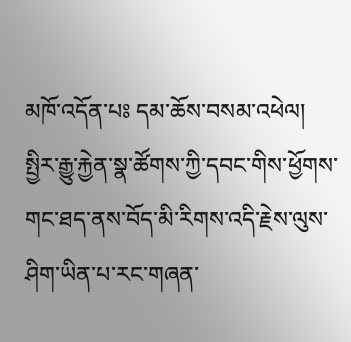མཁོ་འདོན་པཿ དམ་ཆོས་བསམ་འཕེལ།
སྤྱིར་རྒྱུ་རྐྱེན་སྣ་ཚོགས་ཀྱི་དབང་གིས་ཕྱོགས་གང་ཐད་ནས་བོད་མི་རིགས་འདི་རྗེས་ལུས་ཤིག་ཡིན་པ་རང་གཞན་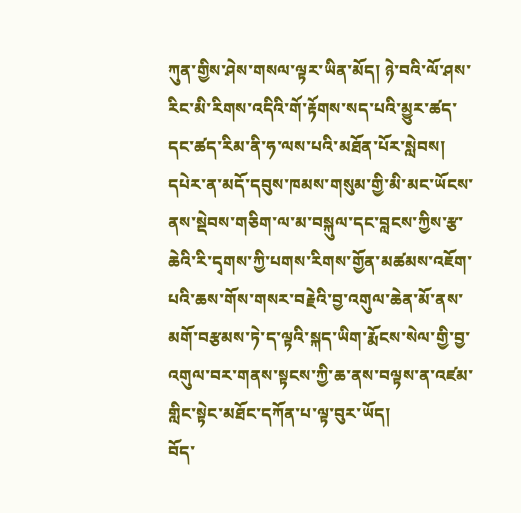ཀུན་གྱིས་ཤེས་གསལ་ལྟར་ཡིན་མོད། ཉེ་བའི་ལོ་ཤས་རིང་མི་རིགས་འདིའི་གོ་རྟོགས་སད་པའི་མྱུར་ཚད་དང་ཚད་རིམ་ནི་ཧ་ལས་པའི་མཐོན་པོར་སླེབས། དཔེར་ན་མདོ་དབུས་ཁམས་གསུམ་གྱི་མི་མང་ཡོངས་ནས་སྡེབས་གཅིག་ལ་མ་བསྐུལ་དང་བླངས་ཀྱིས་རྩ་ཆེའི་རི་དྭགས་ཀྱི་པགས་རིགས་གྱོན་མཚམས་འཇོག་པའི་ཆས་གོས་གསར་བརྗེའི་བྱ་འགུལ་ཆེན་མོ་ནས་མགོ་བརྩམས་ཏེ་ད་ལྟའི་སྐད་ཡིག་རྨོངས་སེལ་གྱི་བྱ་འགུལ་བར་གནས་སྟངས་ཀྱི་ཆ་ནས་བལྟས་ན་འཛམ་གླིང་སྟེང་མཐོང་དཀོན་པ་ལྟ་བུར་ཡོད།
བོད་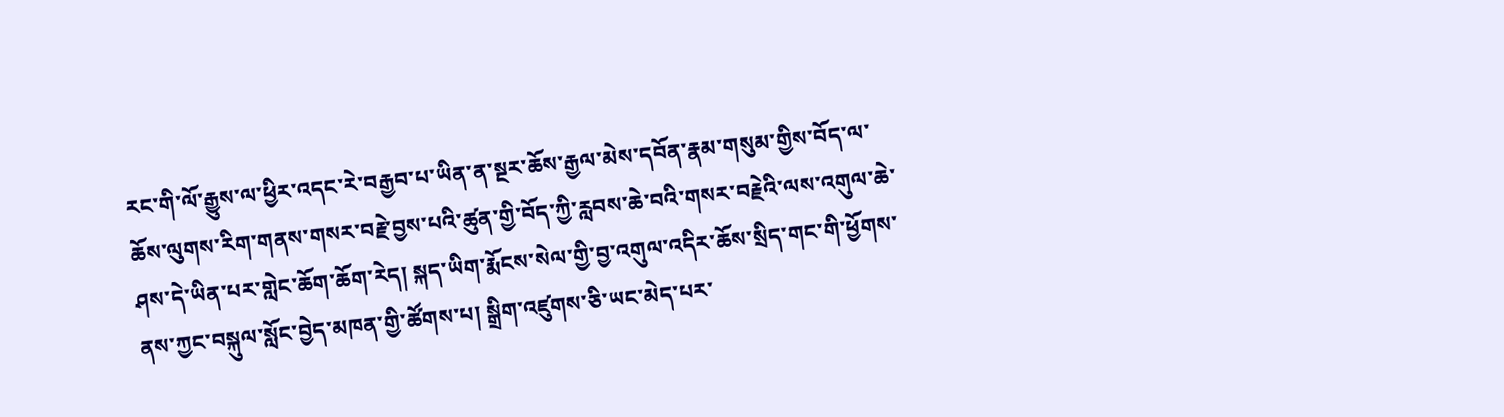རང་གི་ལོ་རྒྱུས་ལ་ཕྱིར་འདང་རེ་བརྒྱབ་པ་ཡིན་ན་སྔར་ཆོས་རྒྱལ་མེས་དབོན་རྣམ་གསུམ་གྱིས་བོད་ལ་ཆོས་ལུགས་རིག་གནས་གསར་བརྗེ་བྱས་པའི་ཚུན་གྱི་བོད་ཀྱི་རླབས་ཆེ་བའི་གསར་བརྗེའི་ལས་འགུལ་ཆེ་ཤས་དེ་ཡིན་པར་གླེང་ཆོག་ཆོག་རེད། སྐད་ཡིག་རྨོངས་སེལ་གྱི་བྱ་འགུལ་འདིར་ཆོས་སྲིད་གང་གི་ཕྱོགས་ནས་ཀྱང་བསྐུལ་སློང་བྱེད་མཁན་གྱི་ཚོགས་པ། སྒྲིག་འཛུགས་ཅི་ཡང་མེད་པར་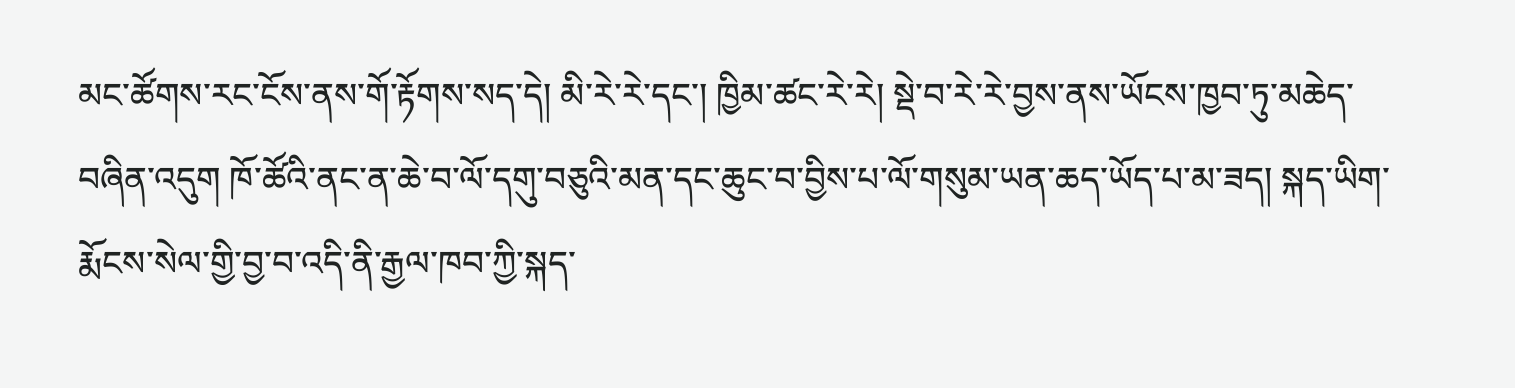མང་ཚོགས་རང་ངོས་ནས་གོ་རྟོགས་སད་དེ། མི་རེ་རེ་དང་། ཁྱིམ་ཚང་རེ་རེ། སྡེ་བ་རེ་རེ་བྱས་ནས་ཡོངས་ཁྱབ་ཏུ་མཆེད་བཞིན་འདུག ཁོ་ཚོའི་ནང་ན་ཆེ་བ་ལོ་དགུ་བཅུའི་མན་དང་ཆུང་བ་བྱིས་པ་ལོ་གསུམ་ཡན་ཆད་ཡོད་པ་མ་ཟད། སྐད་ཡིག་རྨོངས་སེལ་གྱི་བྱ་བ་འདི་ནི་རྒྱལ་ཁབ་ཀྱི་སྐད་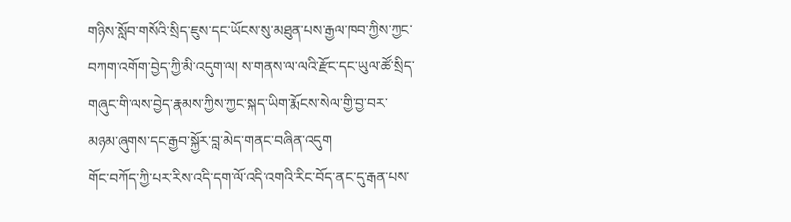གཉིས་སློབ་གསོའི་སྲིད་ཇུས་དང་ཡོངས་སུ་མཐུན་པས་རྒྱལ་ཁབ་ཀྱིས་ཀྱང་བཀག་འགོག་བྱེད་ཀྱི་མི་འདུག་ལ། ས་གནས་ལ་ལའི་རྫོང་དང་ཡུལ་ཚོ་སྲིད་གཞུང་གི་ལས་བྱེད་རྣམས་ཀྱིས་ཀྱང་སྐད་ཡིག་རྨོངས་སེལ་གྱི་བྱ་བར་མཉམ་ཞུགས་དང་རྒྱབ་སྐྱོར་བླ་མེད་གནང་བཞིན་འདུག
གོང་བཀོད་ཀྱི་པར་རིས་འདི་དག་ལོ་འདི་འགའི་རིང་བོད་ནང་དུ་རྒན་པས་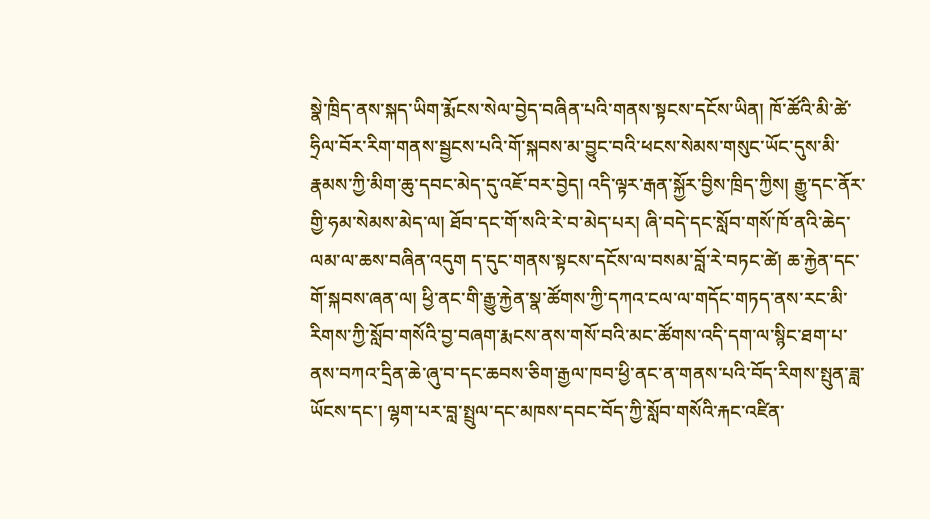སྣེ་ཁྲིད་ནས་སྐད་ཡིག་རྨོངས་སེལ་བྱེད་བཞིན་པའི་གནས་སྟངས་དངོས་ཡིན། ཁོ་ཚོའི་མི་ཚེ་ཧྲིལ་བོར་རིག་གནས་སྦྱངས་པའི་གོ་སྐབས་མ་བྱུང་བའི་ཕངས་སེམས་གསུང་ཡོང་དུས་མི་རྣམས་ཀྱི་མིག་ཆུ་དབང་མེད་དུ་འཇོ་བར་བྱེད། འདི་ལྟར་རྒན་སྐྱོར་བྱིས་ཁྲིད་ཀྱིས། རྒྱུ་དང་ནོར་གྱི་ཧམ་སེམས་མེད་ལ། ཐོབ་དང་གོ་སའི་རེ་བ་མེད་པར། ཞི་བདེ་དང་སློབ་གསོ་ཁོ་ནའི་ཆེད་ལམ་ལ་ཆས་བཞིན་འདུག ད་དུང་གནས་སྟངས་དངོས་ལ་བསམ་བློ་རེ་བཏང་ཚེ། ཆ་རྐྱེན་དང་གོ་སྐབས་ཞན་ལ། ཕྱི་ནང་གི་རྒྱུ་རྐྱེན་སྣ་ཚོགས་ཀྱི་དཀའ་ངལ་ལ་གདོང་གཏད་ནས་རང་མི་རིགས་ཀྱི་སློབ་གསོའི་བྱ་བཞག་རྨངས་ནས་གསོ་བའི་མང་ཚོགས་འདི་དག་ལ་སྙིང་ཐག་པ་ནས་བཀའ་དྲིན་ཆེ་ཞུ་བ་དང་ཆབས་ཅིག་རྒྱལ་ཁབ་ཕྱི་ནང་ན་གནས་པའི་བོད་རིགས་སྤུན་ཟླ་ཡོངས་དང་། ལྷག་པར་བླ་སྤྲུལ་དང་མཁས་དབང་བོད་ཀྱི་སློབ་གསོའི་རྐང་འཛིན་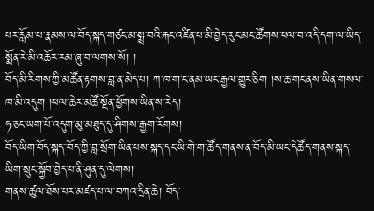པར་རློམ་པ་རྣམས་ལ་བོད་སྐད་གཙང་མ་སྨྲ་བའི་རྐང་འཛིན་པ་མི་བྱེད་རུང་མང་ཚོགས་ཕལ་བ་འདི་དག་ལ་ཡིད་སྨོན་རེ་མི་འཆོར་རམ་ཞུ་བ་ལགས་སོ། །
བོད་མི་རིགས་ཀྱི་མཚོན་རྟགས་བླ་ན་མེད་པ། ཀ་ཁ་ག་ང་ནམ་ཡང་རྒྱལ་གྱུར་ཅིག །ས་ཆ་གང་ནས་ཡིན་གསལ་ཁ་མི་འདུག །ཕལ་ཆེར་མཚོ་སྔོན་ཕྱོགས་ཡིན་ས་རེད།
ཧ་ཅང་ཡག་པོ་འདུག་མུ་མཐུད་དུ་ཤིགས་རྒྱག་རོགས།
བོད་ཡིག་བོད་སྐད་་བོད་ཀྱི་བླ་སྲོག་ཡིན་པས་སྐད་དང་ཡི་གེ་ག་ཚོད་གནས་ན་བོད་མི་ཡང་དེཚོད་གནས་སྐད་ཡིག་སྲུང་སྐྱོབ་བྱེད་པ་ནི་ཤུན་དུ་ལེགས།
གནས་ཚུལ་ཐོས་པར་མཛད་པ་ལ་བཀའ་དྲིན་ཆེ། བོད་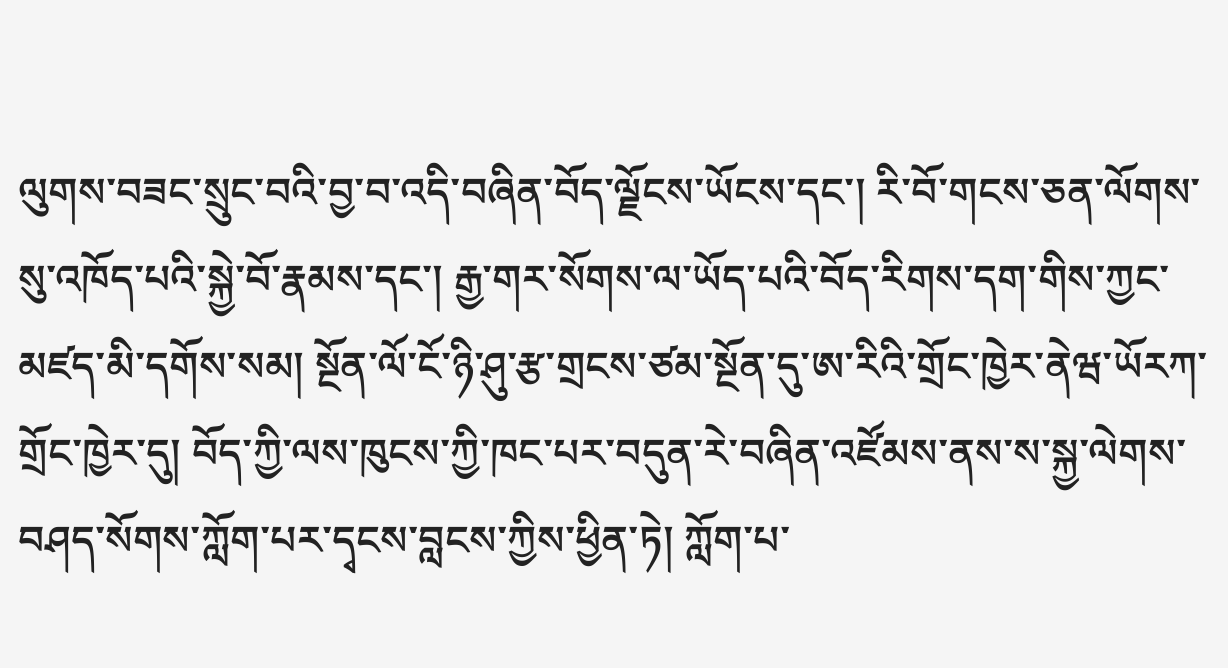ལུགས་བཟང་སྲུང་བའི་བྱ་བ་འདི་བཞིན་བོད་ལྗོངས་ཡོངས་དང་། རི་བོ་གངས་ཅན་ལོགས་སུ་འཁོད་པའི་སྐྱེ་བོ་རྣམས་དང་། རྒྱ་གར་སོགས་ལ་ཡོད་པའི་བོད་རིགས་དག་གིས་ཀྱང་མཛད་མི་དགོས་སམ། སྔོན་ལོ་ངོ་ཉི་ཤུ་རྩ་གྲངས་ཙམ་སྔོན་དུ་ཨ་རིའི་གྲོང་ཁྱེར་ནེཝ་ཡོརཀ་གྲོང་ཁྱེར་དུ། བོད་ཀྱི་ལས་ཁུངས་ཀྱི་ཁང་པར་བདུན་རེ་བཞིན་འཛོམས་ནས་ས་སྐྱ་ལེགས་བཤད་སོགས་ཀློག་པར་དྭངས་བླངས་ཀྱིས་ཕྱིན་ཏེ། ཀློག་པ་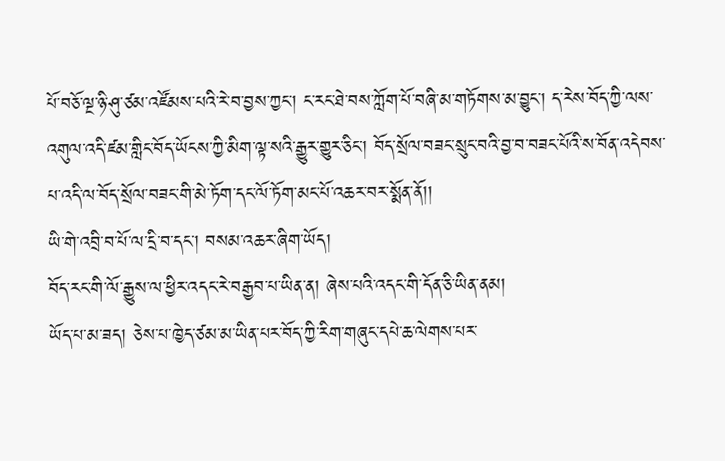པོ་བཅོ་ལྔ་ཉི་ཤུ་ཙམ་འཛོམས་པའི་རེ་བ་བྱས་ཀྱང་། ང་རང་ཐེ་བས་ཀློག་པོ་བཞི་མ་གཏོགས་མ་བྱུང་། ད་རེས་བོད་ཀྱི་ལས་འགུལ་འདི་ཛམ་གླིང་བོད་ཡོངས་ཀྱི་མིག་ལྟ་སའི་རྒྱུར་གྱུར་ཅིང་། བོད་སྲོལ་བཟང་སྲུང་བའི་བྱ་བ་བཟང་པོའི་ས་བོན་འདེབས་པ་འདི་ལ་བོད་སྲོལ་བཟང་གི་མེ་ཏོག་དང་ལོ་ཏོག་མང་པོ་འཆར་བར་སྨོན་ནོ།།
ཡི་གེ་འབྲི་བ་པོ་ལ་དྲི་བ་དང་། བསམ་འཆར་ཞིག་ཡོད།
བོད་རང་གི་ལོ་རྒྱུས་ལ་ཕྱིར་འདང་རེ་བརྒྱབ་པ་ཡིན་ན། ཞེས་པའི་འདང་གི་དོན་ཅི་ཡིན་ནམ།
ཡོད་པ་མ་ཟད། ཅེས་པ་ཁྱེད་ཙམ་མ་ཡིན་པར་བོད་ཀྱི་རིག་གཞུང་དཔེ་ཆ་ལེགས་པར་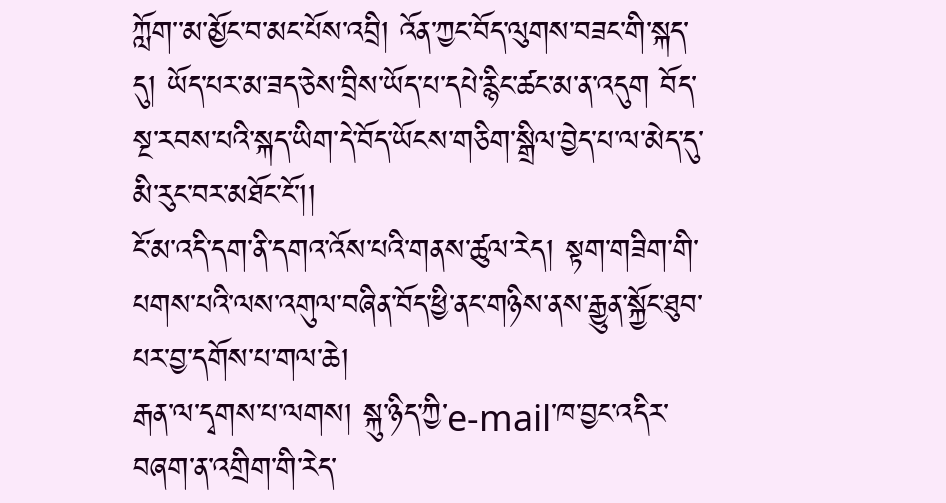ཀློག་་མ་མྱོང་བ་མང་པོས་འབྲི། འོན་ཀྱང་བོད་ལུགས་བཟང་གི་སྐད་དུ། ཡོད་པར་མ་ཟད་ཅེས་བྲིས་ཡོད་པ་དཔེ་རྙིང་ཚང་མ་ན་འདུག བོད་སྔ་རབས་པའི་སྐད་ཡིག་དེ་བོད་ཡོངས་གཅིག་སྒྲིལ་བྱེད་པ་ལ་མེད་དུ་མི་རུང་བར་མཐོང་ངོ་།།
ངོ་མ་འདི་དག་ནི་དགའ་འོས་པའི་གནས་ཚུལ་རེད། སྟག་གཟིག་གི་པགས་པའི་ལས་འགུལ་བཞིན་བོད་ཕྱི་ནང་གཉིས་ནས་རྒྱུན་སྐྱོང་ཐུབ་པར་བྱ་དགོས་པ་གལ་ཆེ།
རྒན་ལ་དྭགས་པ་ལགས། སྐུ་ཉིད་ཀྱི་e-mail་ཁ་བྱང་འདིར་བཞག་ན་འགྲིག་གི་རེད་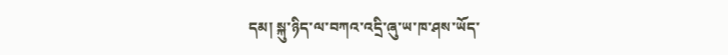དམ། སྐུ་ཉིད་ལ་བཀའ་འདྲི་ཞུ་ཡ་ཁ་ཤས་ཡོད་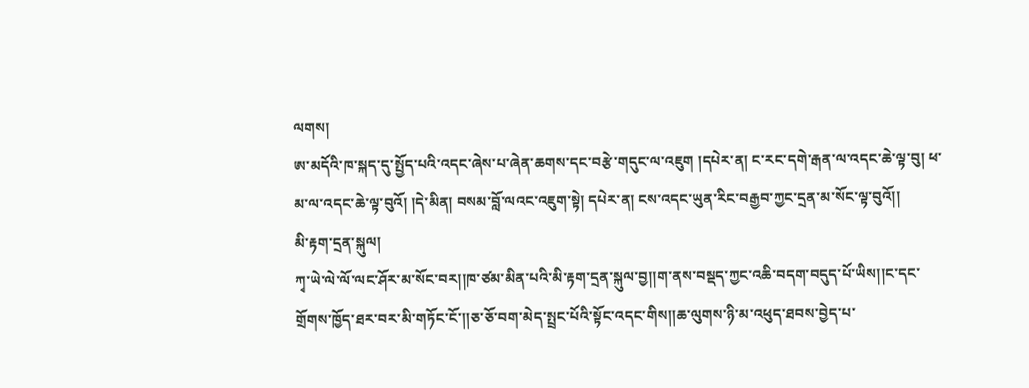ལགས།
ཨ་མདོའི་ཁ་སྐད་དུ་སྤྱོད་པའི་འདང་ཞེས་པ་ཞེན་ཆགས་དང་བརྩེ་གདུང་ལ་འཇུག །དཔེར་ན། ང་རང་དགེ་རྒན་ལ་འདང་ཆེ་ལྟ་བུ། ཕ་མ་ལ་འདང་ཆེ་ལྟ་བུའོ། །དེ་མིན། བསམ་བློ་ལའང་འཇུག་སྟེ། དཔེར་ན། ངས་འདང་ཡུན་རིང་བརྒྱབ་ཀྱང་དྲན་མ་སོང་ལྟ་བུའོ།།
མི་རྟག་དྲན་སྐུལ།
ཀྭ་ཡེ་ལེ་ལོ་ལང་ཤོར་མ་སོང་བར།།ཁ་ཙམ་མིན་པའི་མི་རྟག་དྲན་སྐུལ་བྱ།།ག་ནས་བསྡད་ཀྱང་འཆི་བདག་བདུད་པོ་ཡིས།།ང་དང་གྲོགས་ཁྱོད་ཐར་བར་མི་གཏོང་ངོ་།།ཅ་ཅོ་བག་མེད་སྤྲང་པོའི་སྟོང་འདང་གིས།།ཆ་ལུགས་ཉི་མ་འཕུད་ཐབས་བྱེད་པ་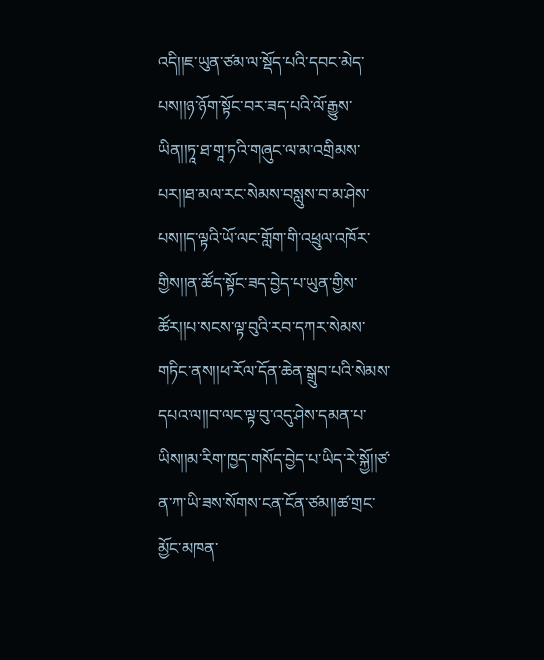འདི།།ཇ་ཡུན་ཙམ་ལ་སྡོད་པའི་དབང་མེད་པས།།ཉ་ཉོག་སྟོང་བར་ཟད་པའི་ལོ་རྒྱུས་ཡིན།།ཏཱ་ཐ་གཱ་ཏའི་གཞུང་ལ་མ་འགྲིམས་པར།།ཐ་མལ་རང་སེམས་བསླུས་བ་མ་ཤེས་པས།།ད་ལྟའི་ཡོ་ལང་གློག་གི་འཕྲུལ་འཁོར་གྱིས།།ན་ཚོད་སྟོང་ཟད་བྱེད་པ་ཡུན་གྱིས་ཚོར།།པ་སངས་ལྟ་བུའི་རབ་དཀར་སེམས་གཏིང་ནས།།ཕ་རོལ་དོན་ཆེན་སྒྲུབ་པའི་སེམས་དཔའ་ལ།།བ་ལང་ལྟ་བུ་འདུ་ཤེས་དམན་པ་ཡིས།།མ་རིག་ཁྱད་གསོད་བྱེད་པ་ཡིད་རེ་སྐྱོ།།ཙ་ན་ཀ་ཡི་ཟས་སོགས་ངན་ངོན་ཙམ།།ཚ་གྲང་མྱོང་མཁན་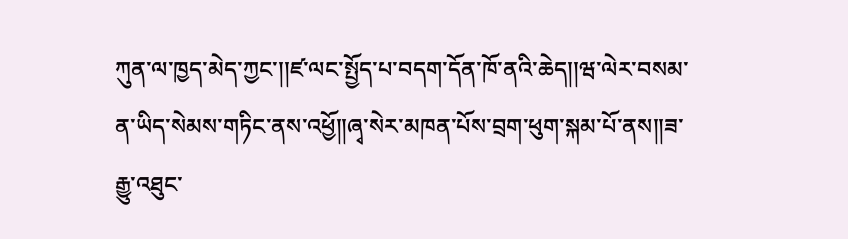ཀུན་ལ་ཁྱད་མེད་ཀྱང་།།ཛ་ལང་སྤྱོད་པ་བདག་དོན་ཁོ་ནའི་ཆེད།།ཝ་ལེར་བསམ་ན་ཡིད་སེམས་གཏིང་ནས་འཕྱོ།།ཞྭ་སེར་མཁན་པོས་བྲག་ཕུག་སྐམ་པོ་ནས།།ཟ་རྒྱུ་འཐུང་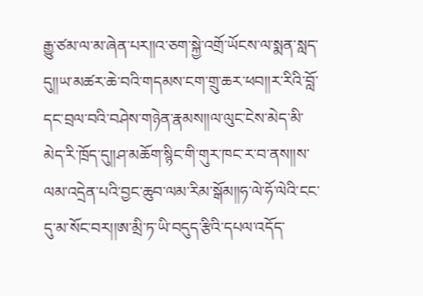རྒྱུ་ཙམ་ལ་མ་ཞེན་པར།།འ་ཅག་སྐྱེ་འགྲོ་ཡོངས་ལ་སྨན་སླད་དུ།།ཡ་མཚར་ཆེ་བའི་གདམས་ངག་གྲུ་ཆར་ཕབ།།ར་རིའི་བློ་དང་བྲལ་བའི་བཤེས་གཉེན་རྣམས།།ལ་ལུང་ངེས་མེད་མི་མེད་རི་ཁྲོད་དུ།།ཤ་མཆོག་སྙིང་གི་གུར་ཁང་ར་བ་ནས།།ས་ལམ་འདྲེན་པའི་བྱང་ཆུབ་ལམ་རིམ་སྒོམ།།ཧ་ལེ་ཧོ་ལེའི་ངང་དུ་མ་སོང་བར།།ཨ་མྲི་ཏ་ཡི་བདུད་རྩིའི་དཔལ་འདོད་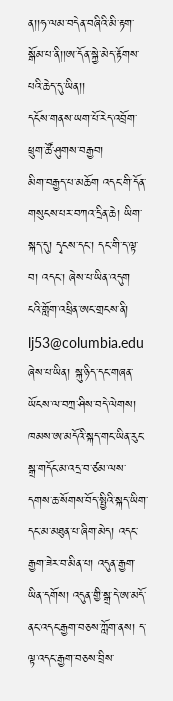ན།།ཧ་ལམ་བདེན་བཞིའི་མི་རྟག་སྒོམ་པ་ནི།།ཨ་དོན་སྐྱེ་མེད་རྟོགས་པའི་ཆེད་དུ་ཡིན།།
དངོས་གནས་ཡག་པོ་རེད་འབྲོག་ཕྲུག་ཚོ་ཤུགས་བརྒྱབ།
མིག་བརྒྱད་པ་མཆོག འདང་གི་དོན་གསུངས་པར་བཀའ་དྲིན་ཆེ། ཡིག་སྐད་དུ། དྭངས་དང་། དང་གི་ད་ལྟ་བ། འདང་། ཞེས་པ་ཡིན་འདུག ངའི་གློག་འཕྲིན་ཨང་གྲངས་ནི། lj53@columbia.edu ཞེས་པ་ཡིན། སྐུ་ཉིད་དང་གཞན་ཡོངས་ལ་བཀྲ་ཤིས་བདེ་ལེགས།
ཁམས་ཨ་མདོའི་སྐད་གང་ཡིན་རུང་སྒྲ་གདོང་མ་འདྲ་བ་ཙམ་ལས་དགས་ཆ་སོགས་བོད་སྤྱིའི་སྐད་ཡིག་དང་མ་མཐུན་པ་ཞིག་མེད། འདང་རྒྱག་ཟེར་བ་མིན་པ། འདུན་རྒྱག་ཡིན་དགོས། འདུན་གྱི་སྒྲ་དེ་ཨ་མདོ་ནང་འདང་རྒྱག་བཅས་ཀློག་ནས། ད་ལྟ་འདང་རྒྱག་བཅས་བྲིས་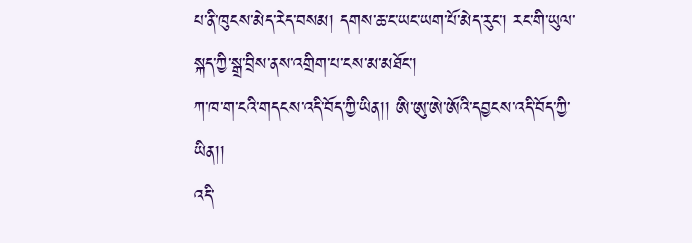པ་ནི་ཁུངས་མེད་རེད་བསམ། དགས་ཆ་ང་ཡང་ཡག་པོ་མེད་རུང་། རང་གི་ཡུལ་སྐད་ཀྱི་སྒྲ་བྲིས་ནས་འགྲིག་པ་ངས་མ་མཐོང་།
ཀ་ཁ་ག་ངའི་གདངས་འདི་བོད་ཀྱི་ཡིན།། ཨི་ཨུ་ཨེ་ཨོའི་དབྱངས་འདི་བོད་ཀྱི་ཡིན།།
འདི་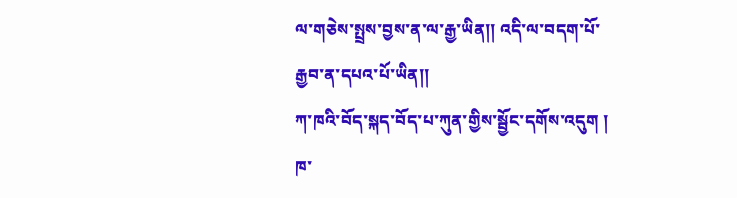ལ་གཅེས་སྤྲས་བྱས་ན་ལ་རྒྱ་ཡིན།། འདི་ལ་བདག་པོ་རྒྱབ་ན་དཔའ་པོ་ཡིན།།
ཀ་ཁའི་བོད་སྐད་བོད་པ་ཀུན་གྱིས་སྦྱོང་དགོས་འདུག །
ཁ་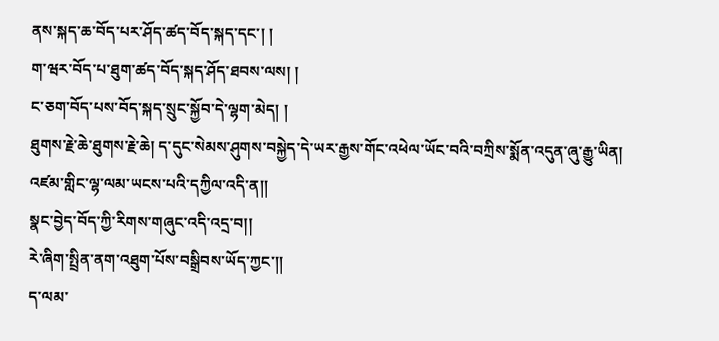ནས་སྐད་ཆ་བོད་པར་ཤོད་ཚད་བོད་སྐད་དང་། །
ག་ཝར་བོད་པ་ཐུག་ཚད་བོད་སྐད་ཤོད་ཐབས་ལས། །
ང་ཅག་བོད་པས་བོད་སྐད་སྲུང་སྐྱོབ་དེ་ལྷག་མེད། །
ཐུགས་རྗེ་ཆེ་ཐུགས་རྗེ་ཆེ། ད་དུང་སེམས་ཤུགས་བསྐྱེད་དེ་ཡར་རྒྱས་གོང་འཕེལ་ཡོང་བའི་བཀྲིས་སྨོན་འདུན་ཞུ་རྒྱུ་ཡིན།
འཛམ་གླིང་ལྷ་ལམ་ཡངས་པའི་དཀྱིལ་འདི་ན།།
སྣང་བྱེད་བོད་ཀྱི་རིགས་གཞུང་འདི་འདྲ་བ།།
རེ་ཞིག་སྤྲིན་ནག་འཐུག་པོས་བསྒྲིབས་ཡོད་ཀྱང་།།
ད་ལམ་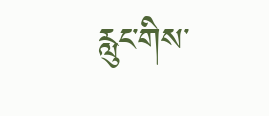རླུང་གིས་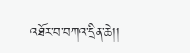འཐོར་བ་བཀའ་དྲིན་ཆེ།།